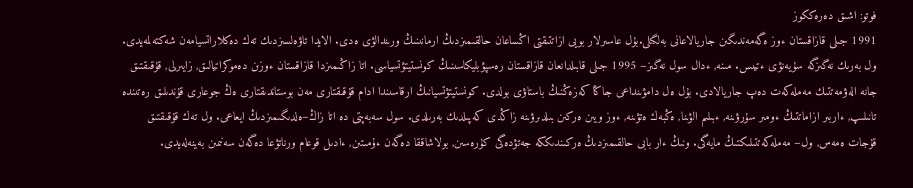فوتو: اشىق دەرەككوز
1991 جىلى قازاقستان ءوز ەگەمەندىگىن جاريالاعانى بەلگىلى.بۇل عاسىرلار بويى ازاتتىقتى اڭساعان حالقىمىزدىڭ ارمانىنىڭ ورىندالۋى ەدى. الايدا تاۋەلسىزدىك تەك دەكلاراتسيامەن شەكتەلمەيدى. ول بەرىك نەگىزگە سۇيەنۋى ءتيىس. مىنە, ءدال سول نەگىز– 1995 جىلى قابىلدانعان قازاقستان رەسپۋبليكاسىنىڭ كونستيتۋتسياسى. اتا زاڭىمىزدا قازاقستان ءوزىن دەموكراتيالىق, زايىرلى, قۇقىقتىق جانە الەۋمەتتىك مەملەكەت دەپ جاريالادى. بۇل ەل دامۋىنداعى جاڭا كەزەڭنىڭ باستاۋى بولدى. كونستيتۋتسيانىڭ ارقاسىندا ادام قۇقىقتارى مەن بوستاندىقتارى ەڭ جوعارى قۇندىلىق رەتىندە تانىلىپ, ءاربىر ازاماتتىڭ ءومىر سۇرۋىنە, ءبىلىم الۋىنا, ەڭبەك ەتۋىنە, ءوز ويىن ەركىن بىلدىرۋىنە زاڭدى كەپىلدىك بەرىلدى. سول سەبەپتى دە اتا زاڭ–ەلدىگىمىزدىڭ ايعاعى. ول تەك قۇقىقتىق قۇجات ەمەس, ول– مەملەكەتتىلىكتىڭ مايەگى. ونىڭ ءار بابى حالقىمىزدىڭ ەركىندىككە جەتۋدەگى كۇرەسىن, بولاشاققا دەگەن ءۇمىتىن, ءادىل قوعام ورناتۋعا دەگەن سەنىمىن بەينەلەيدى.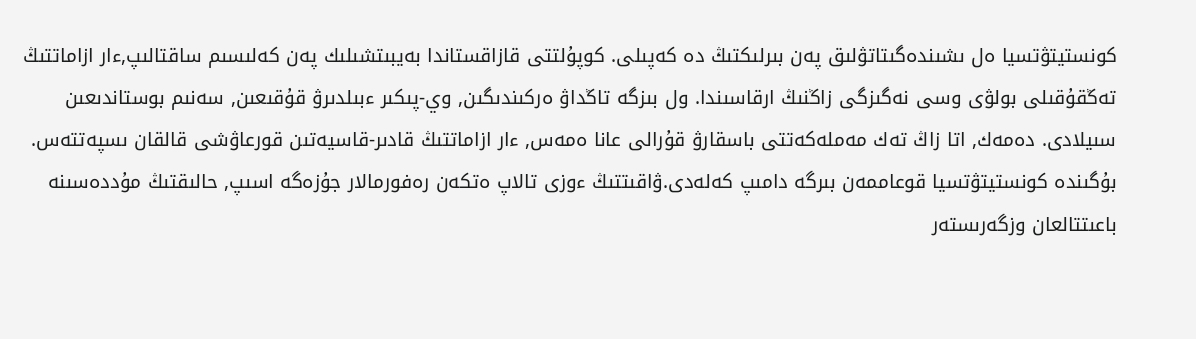كونستيتۋتسيا ەل ىشىندەگىتاتۋلىق پەن بىرلىكتىڭ دە كەپىلى. كوپۇلتتى قازاقستاندا بەيبىتشىلىك پەن كەلىسىم ساقتالىپ,ءار ازاماتتىڭ تەڭقۇقىلى بولۋى وسى نەگىزگى زاڭنىڭ ارقاسىندا. ول بىزگە تاڭداۋ ەركىندىگىن, وي-پىكىر ءبىلدىرۋ قۇقىعىن, سەنىم بوستاندىعىن سىيلادى. دەمەك, اتا زاڭ تەك مەملەكەتتى باسقارۋ قۇرالى عانا ەمەس, ءار ازاماتتىڭ قادىر-قاسيەتىن قورعاۋشى قالقان ىسپەتتەس.
بۇگىندە كونستيتۋتسيا قوعاممەن بىرگە دامىپ كەلەدى.ۋاقىتتىڭ ءوزى تالاپ ەتكەن رەفورمالار جۇزەگە اسىپ, حالىقتىڭ مۇددەسىنە باعىتتالعان وزگەرىستەر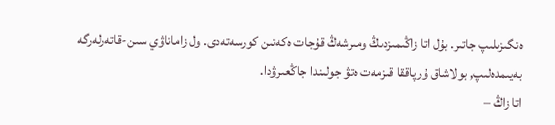ەنگىزىلىپ جاتىر. بۇل اتا زاڭىمىزدىڭ ومىرشەڭ قۇجات ەكەنىن كورسەتەدى. ول زاماناۋي سىن-قاتەرلەرگە بەيىمدەلىپ, بولاشاق ۇرپاققا قىزمەت ەتۋ جولىندا جاڭعىرۋدا.
اتا زاڭ –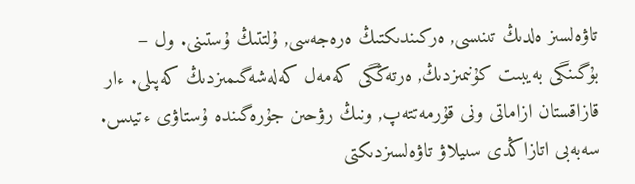تاۋەلسىز ەلدىڭ تىنىسى, ەركىندىكتىڭ ەرەجەسى, ۇلتتىڭ ۇستىنى. ول – بۇگىنگى بەيبىت كۇنىمىزدىڭ, ەرتەڭگى كەمەل كەلەشەگىمىزدىڭ كەپىلى. ءار قازاقستان ازاماتى ونى قۇرمەتتەپ, ونىڭ رۋحىن جۇرەگىندە ۇستاۋى ءتيىس. سەبەبى اتازاڭدى سىيلاۋ تاۋەلسىزدىكتى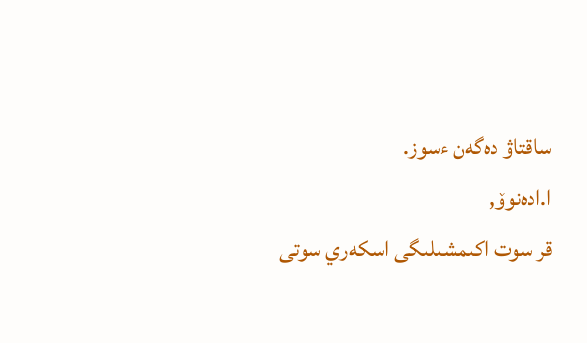ساقتاۋ دەگەن ءسوز.
ا.ادەنوۆ,
قر سوت اكىمشىلىگى اسكەري سوتى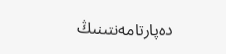دەپارتامەنتىنىڭ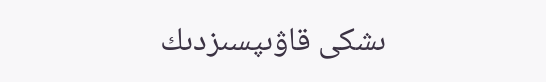ىشكى قاۋىپسىزدىك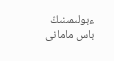ءبولىمىنىڭ باس مامانى